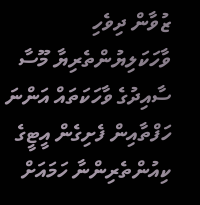ޒުވާން ދިވެހި ވާހަކަލިޔުންތެރިޔާ މޫސާ ސާއިދުގެ ވާހަކަތައް އަންނަ ހަފްތާއިން ފެށިގެން އީޓީގެ ކިއުންތެރިންނާ ހަމައަށް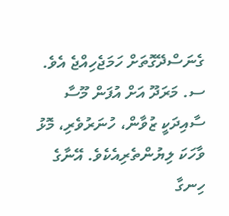ގެނަސްދޭގޮތަށް ހަމަޖެހިއްޖެ އެވެ.
ސ. މަރަދޫ އަށް އުފަން މޫސާ ސާއިދަކީ ޒުވާން، ހުނަރުވެރި، މޮޅު ވާހަކަ ލިޔުންތެރިއެކެވެ. އޭނާގެ ހިނގާ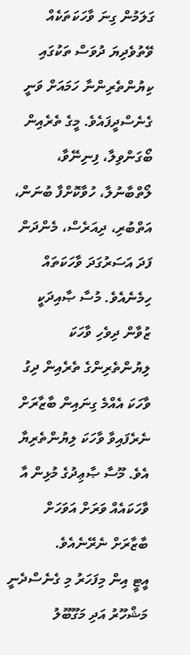ގަލަމުން ގިނަ ވާހަކަތަކެއް ވޭތުވެދިޔަ ދުވަސް ތަކުގައި ކިޔުންތެރިންނާ ހަމައަށް ވަނީ ގެނެސްދީފައެވެ. މީގެ ތެރެއިން ބޯގަންވިލާ، ފިނިނޭވާ، ލޯތްބާނުލާ، ހުވާކޮށްފާ ބުނަން، އަތްބުރި، ދިއަރެސް، މެންދަން ފަދަ އަސަރުގަދަ ވާހަކަތައް ހިމެނެއެވެ. މުސާ ޞާއިދަކީ ޒުވާން ދިވެހި ވާހަކަ ލިޔުންތެރިންގެ ތެރެއިން ދިގު ވާހަކަ އެއްމެ ގިނައިން ބާޒާރަށް ނެރެފައިވާ ވާހަކަ ލިޔުންތެރިޔާ އެވެ. މޫސާ ޞާޢިދުގެ މުޅިން އާ ވާހަކައެއް ވަރަށް އަވަހަށް ބާޒާރަށް ނެރޭނެއެވެ.
އީޓީ އިން މިފަހަރު މި ގެނެސްދެނީ މަޝްހޫރު އަދި މަގޫބޫލު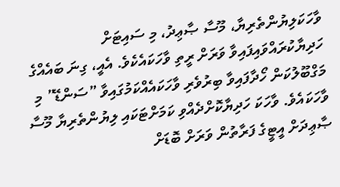ވާހަކަލިޔުންތެރިޔާ، މޫސާ ޞާޢިދު، މި ސައިޓަށް ހަދިޔާކުރައްވައިފައިވާ ވަރަށް ރީތި ވާހަކައެކެވެ. އެއީ، ގިނަ ބައެއްގެ މަގްބޫލުކަން ހޯދާފައިވާ ބިރުވެރި ވާހަކައެއްކަމުގައިވާ ”ސަންޑޭ” މި ވާހަކައެވެ. ވާހަކަ ހަދިޔާކޮށްދެއްވި ކަމަށްޓަކައި ލިޔުންތެރިޔާ މޫސާ ޞާޢިދަށް އީޓީގެ ފަރާތުން ވަރަށް ބޮޑަށް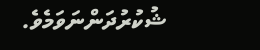ޝުކުރުދަންނަވަމެވެ.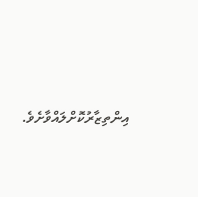އިންތިޒާރުކޮށްލައްވާށެވެ.